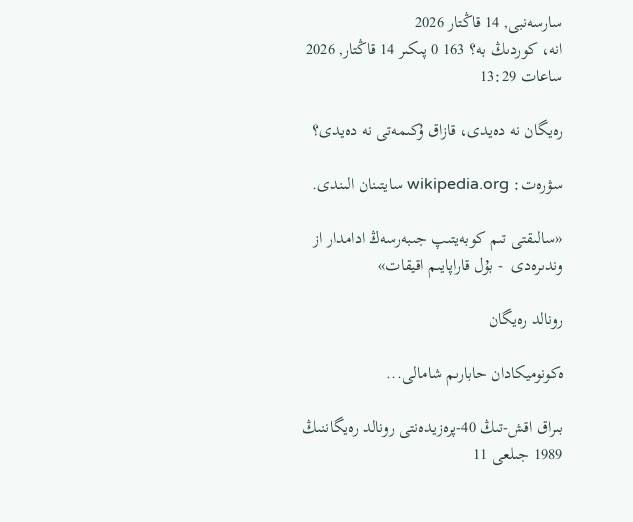سارسەنبى, 14 قاڭتار 2026
انە، كوردىڭ بە؟ 163 0 پىكىر 14 قاڭتار, 2026 ساعات 13:29

رەيگان نە دەيدى، قازاق ۇكىمەتى نە دەيدى؟

سۋرەت: wikipedia.org سايتىنان الىندى.

«سالىقتى تىم كوبەيتىپ جىبەرسەڭ ادامدار از وندىرەدى  - بۇل قاراپايىم اقيقات»

رونالد رەيگان

ەكونوميكادان حابارىم شامالى...

بىراق اقش-تىڭ 40-پرەزيدەنتى رونالد رەيگاننىڭ 1989 جىلعى 11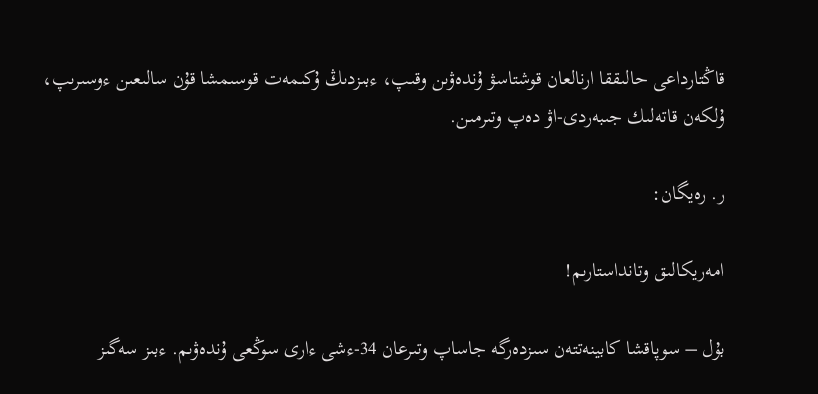قاڭتارداعى حالىققا ارنالعان قوشتاسۋ ۇندەۋىن وقىپ، ءبىزدىڭ ۇكىمەت قوسىمشا قۇن سالىعىن ءوسىرىپ، ۇلكەن قاتەلىك جىبەردى-اۋ دەپ وتىرمىن.

ر. رەيگان:

امەريكالىق وتانداستارىم!

بۇل – سوپاقشا كابينەتتەن سىزدەرگە جاساپ وتىرعان 34-ءشى ءارى سوڭعى ۇندەۋىم. ءبىز سەگىز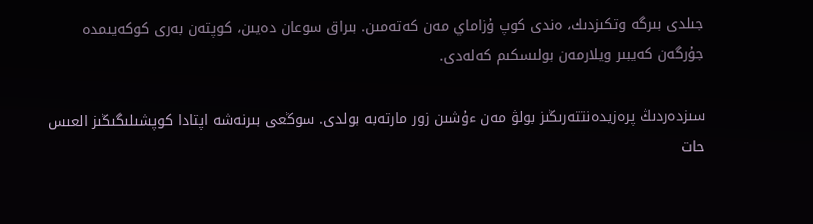جىلدى بىرگە وتكىزدىك، ەندى كوپ ۇزاماي مەن كەتەمىن. بىراق سوعان دەيىن، كوپتەن بەرى كوكەيىمدە جۇرگەن كەيبىر ويلارمەن بولىسكىم كەلەدى.

سىزدەردىڭ پرەزيدەنتتەرىڭىز بولۋ مەن ءۇشىن زور مارتەبە بولدى. سوڭعى بىرنەشە اپتادا كوپشىلىگىڭىز العىس حات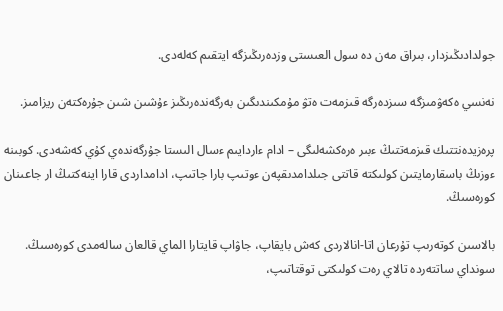جولدادىڭىزدار، بىراق مەن دە سول العىستى وزدەرىڭىزگە ايتقىم كەلەدى.

نەنسي ەكەۋمىزگە سىزدەرگە قىزمەت ەتۋ مۇمكىندىگىن بەرگەندەرىڭىز ءۇشىن شىن جۇرەكتەن ريزامىز.

پرەزيدەنتتىك قىزمەتتىڭ ءبىر ەرەكشەلىگى – ادام ءاردايىم ءسال الىستا جۇرگەندەي كۇي كەشەدى. كوبىنە ءوزىڭ باسقارمايتىن كولىكتە قاتتى جىلدامدىقپەن ءوتىپ بارا جاتىپ، ادامداردى قارا اينەكتىڭ ار جاعىنان كورەسىڭ.

بالاسىن كوتەرىپ تۇرعان اتا-انالاردى كەش بايقاپ، جاۋاپ قايتارا الماي قالعان سالەمدى كورەسىڭ. سونداي ساتتەردە تالاي رەت كولىكتى توقتاتىپ،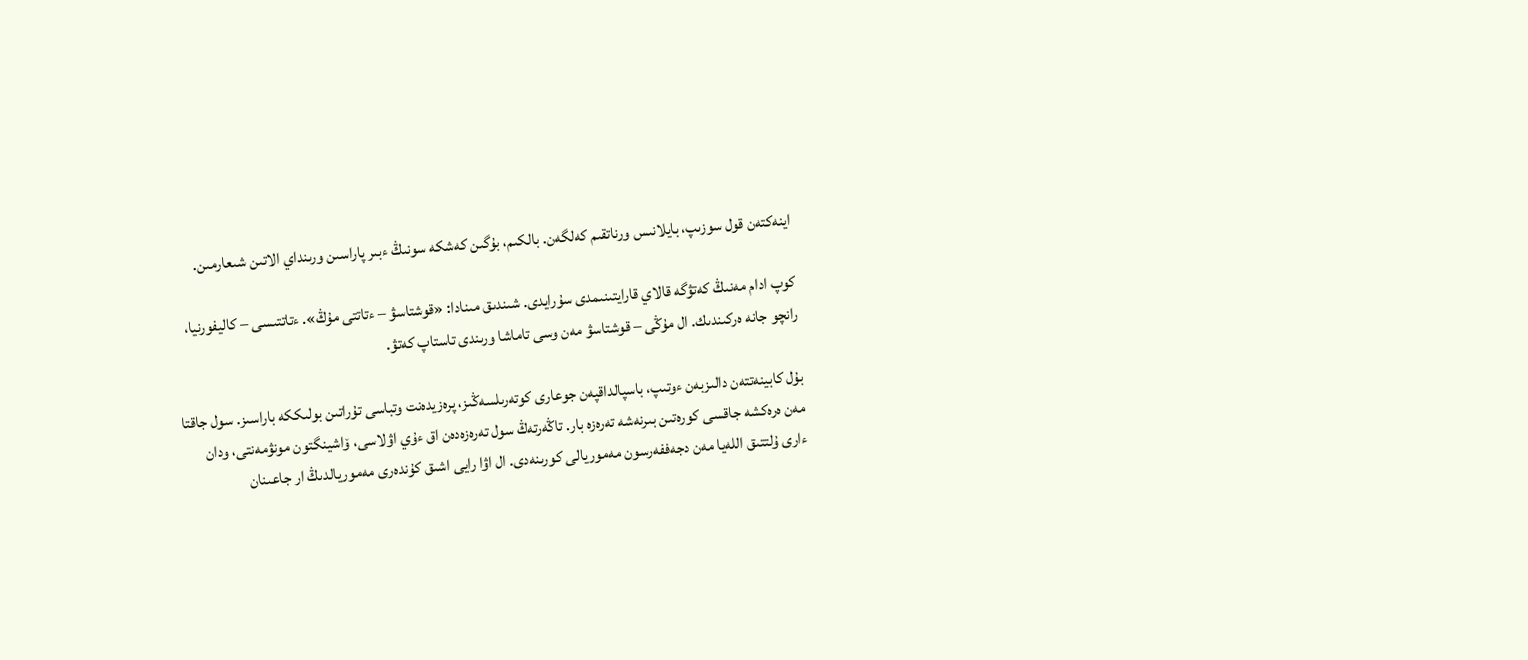اينەكتەن قول سوزىپ، بايلانىس ورناتقىم كەلگەن. بالكىم، بۇگىن كەشكە سونىڭ ءبىر پاراسىن ورىنداي الاتىن شىعارمىن.

كوپ ادام مەنىڭ كەتۋگە قالاي قارايتىنىمدى سۇرايدى. شىندىق مىنادا: «قوشتاسۋ – ءتاتتى مۇڭ». ءتاتتىسى – كاليفورنيا، رانچو جانە ەركىندىك. ال مۇڭى – قوشتاسۋ مەن وسى تاماشا ورىندى تاستاپ كەتۋ.

بۇل كابينەتتەن دالىزبەن ءوتىپ، باسپالداقپەن جوعارى كوتەرىلسەڭىز، پرەزيدەنت وتباسى تۇراتىن بولىككە باراسىز. سول جاقتا مەن ەرەكشە جاقسى كورەتىن بىرنەشە تەرەزە بار. تاڭەرتەڭ سول تەرەزەدەن اق ءۇي اۋلاسى، ۆاشينگتون مونۋمەنتى، ودان ءارى ۇلتتىق اللەيا مەن دجەففەرسون مەموريالى كورىنەدى. ال اۋا رايى اشىق كۇندەرى مەموريالدىڭ ار جاعىنان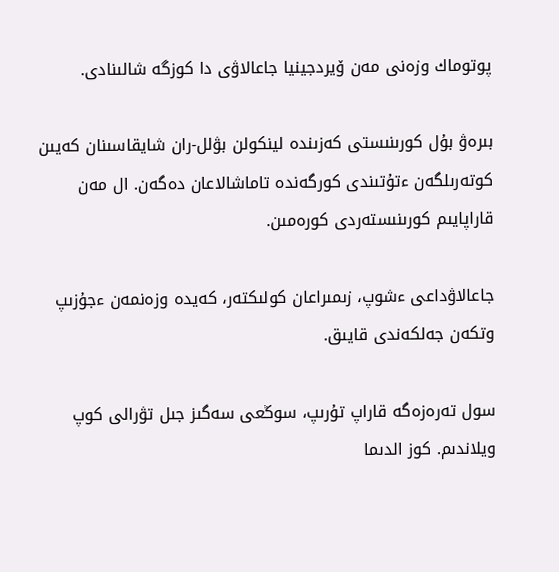پوتوماك وزەنى مەن ۆيردجينيا جاعالاۋى دا كوزگە شالىنادى.

بىرەۋ بۇل كورىنىستى كەزىندە لينكولن بۋلل-ران شايقاسىنان كەيىن كوتەرىلگەن ءتۇتىندى كورگەندە تاماشالاعان دەگەن. ال مەن قاراپايىم كورىنىستەردى كورەمىن.

جاعالاۋداعى ءشوپ، زىمىراعان كولىكتەر، كەيدە وزەنمەن ءجۇزىپ وتكەن جەلكەندى قايىق.

سول تەرەزەگە قاراپ تۇرىپ، سوڭعى سەگىز جىل تۋرالى كوپ ويلاندىم. كوز الدىما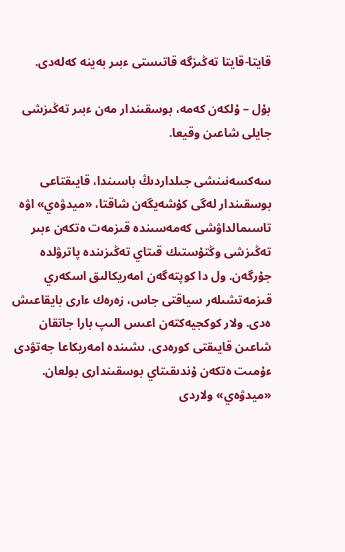قايتا-قايتا تەڭىزگە قاتىستى ءبىر بەينە كەلەدى.

بۇل – ۇلكەن كەمە، بوسقىندار مەن ءبىر تەڭىزشى جايلى شاعىن وقيعا.

سەكسەنىنشى جىلداردىڭ باسىندا، قايىقتاعى بوسقىندار لەگى كۇشەيگەن شاقتا، «ميدۋەي» اۋە تاسىمالداۋشى كەمەسىندە قىزمەت ەتكەن ءبىر تەڭىزشى وڭتۇستىك قىتاي تەڭىزىندە پاترۋلدە جۇرگەن. ول دا كوپتەگەن امەريكالىق اسكەري قىزمەتشىلەر سياقتى جاس، زەرەك ءارى بايقاعىش ەدى. ولار كوكجيەكتەن اعىس الىپ بارا جاتقان شاعىن قايىقتى كورەدى. ىشىندە امەريكاعا جەتۋدى ءۇمىت ەتكەن ۇندىقىتاي بوسقىندارى بولعان. «ميدۋەي» ولاردى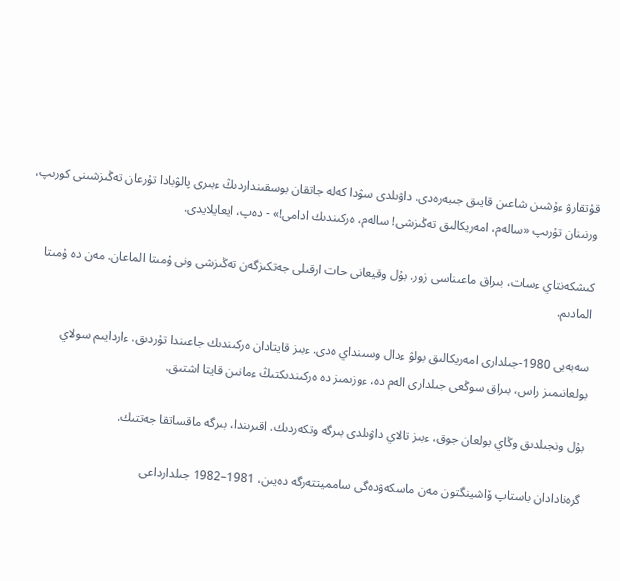قۇتقارۋ ءۇشىن شاعىن قايىق جىبەرەدى. داۋىلدى سۋدا كەلە جاتقان بوسقىنداردىڭ ءبىرى پالۋبادا تۇرعان تەڭىزشىنى كورىپ، ورنىنان تۇرىپ «سالەم، امەريكالىق تەڭىزشى! سالەم، ەركىندىك ادامى!» - دەپ، ايعايلايدى.

كىشكەنتاي ءسات، بىراق ماعىناسى زور. بۇل وقيعانى حات ارقىلى جەتكىزگەن تەڭىزشى ونى ۇمىتا الماعان. مەن دە ۇمىتا المادىم.

سەبەبى 1980-جىلدارى امەريكالىق بولۋ ءدال وسىنداي ەدى. ءبىز قايتادان ەركىندىك جاعىندا تۇردىق. ءاردايىم سولاي بولعانىمىز راس، بىراق سوڭعى جىلدارى الەم دە، ءوزىمىز دە ەركىندىكتىڭ ءمانىن قايتا اشتىق.

بۇل ونجىلدىق وڭاي بولعان جوق، ءبىز تالاي داۋىلدى بىرگە وتكەردىك. اقىرىندا، بىرگە ماقساتقا جەتتىك.

گرەنادادان باستاپ ۆاشينگتون مەن ماسكەۋدەگى سامميتتەرگە دەيىن، 1981–1982 جىلدارداعى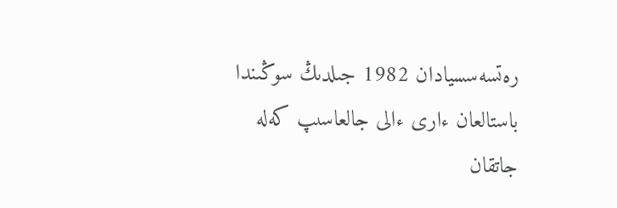رەتسەسسيادان 1982 جىلدىڭ سوڭىندا باستالعان ءارى ءالى جالعاسىپ كەلە جاتقان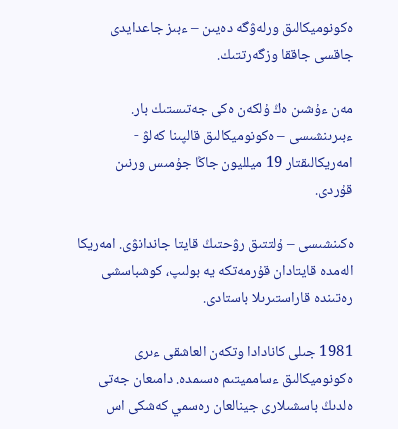ەكونوميكالىق ورلەۋگە دەيىن – ءبىز جاعدايدى جاقسى جاققا وزگەرتتىك.

مەن ءۇشىن ەڭ ۇلكەن ەكى جەتىستىك بار. ءبىرىنشىسى – ەكونوميكالىق قالپىنا كەلۋ - امەريكالىقتار 19 ميلليون جاڭا جۇمىس ورنىن قۇردى.

ەكىنشىسى – ۇلتتىق رۋحتىڭ قايتا جاندانۋى. امەريكا الەمدە قايتادان قۇرمەتكە يە بولىپ، كوشباسشى رەتىندە قاراستىرىلا باستادى.

1981 جىلى كانادادا وتكەن العاشقى ءىرى ەكونوميكالىق ءسامميتىم ەسىمدە. دامىعان جەتى ەلدىڭ باسشىلارى جينالعان رەسمي كەشكى اس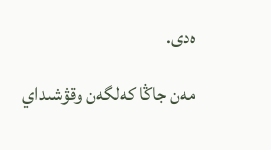ەدى.

مەن جاڭا كەلگەن وقۋشىداي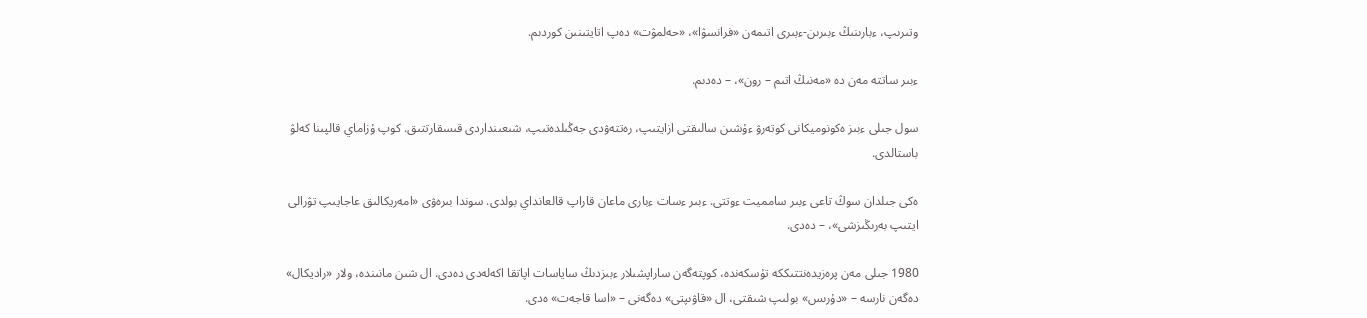وتىرىپ، ءبارىنىڭ ءبىرىن-ءبىرى اتىمەن «فرانسۋا»، «حەلمۋت» دەپ اتايتىنىن كوردىم.

ءبىر ساتتە مەن دە «مەنىڭ اتىم – رون»، – دەدىم.

سول جىلى ءبىز ەكونوميكانى كوتەرۋ ءۇشىن سالىقتى ازايتىپ، رەتتەۋدى جەڭىلدەتىپ، شىعىنداردى قىسقارتتىق. كوپ ۇزاماي قالپىنا كەلۋ باستالدى.

ەكى جىلدان سوڭ تاعى ءبىر سامميت ءوتتى. ءبىر ءسات ءبارى ماعان قاراپ قالعانداي بولدى. سوندا بىرەۋى «امەريكالىق عاجايىپ تۋرالى ايتىپ بەرىڭىزشى»، – دەدى.

1980 جىلى مەن پرەزيدەنتتىككە تۇسكەندە، كوپتەگەن ساراپشىلار ءبىزدىڭ ساياسات اپاتقا اكەلەدى دەدى. ال شىن مانىندە، ولار «راديكال» دەگەن نارسە – «دۇرىس» بولىپ شىقتى، ال «قاۋىپتى» دەگەنى – «اسا قاجەت» ەدى.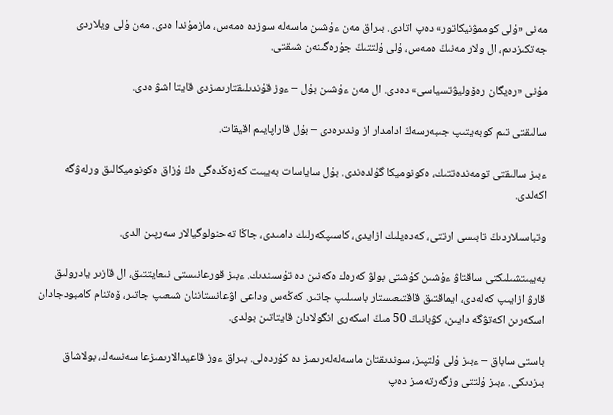مەنى «ۇلى كوممۋنيكاتور» دەپ اتادى. بىراق مەن ءۇشىن ماسەلە سوزدە ەمەس، مازمۇندا ەدى. مەن ۇلى ويلاردى جەتكىزدىم، ال ولار مەنىڭ ەمەس، ۇلى ۇلتتىڭ جۇرەگىنەن شىقتى.

مۇنى «رەيگان رەۆوليۋتسياسى» دەدى. ال مەن ءۇشىن بۇل – ءوز قۇندىلىقتارىمىزدى قايتا اشۋ ەدى.

سالىقتى تىم كوبەيتىپ جىبەرسەڭ ادامدار از وندىرەدى – بۇل قاراپايىم اقيقات.

ءبىز سالىقتى تومەندەتتىك، ەكونوميكا گۇلدەندى. بۇل ساياسات بەيبىت كەزەڭدەگى ەڭ ۇزاق ەكونوميكالىق ورلەۋگە اكەلدى.

وتباسىلاردىڭ تابىسى ارتتى، كەدەيلىك ازايدى، كاسىپكەرلىك دامىدى، جاڭا تەحنولوگيالار سەرپىن الدى.

بەيبىتشىلىكتى ساقتاۋ ءۇشىن كۇشتى بولۋ كەرەك ەكەنىن دە تۇسىندىك. ءبىز قورعانىستى نىعايتتىق، ال قازىر يادرولىق قارۋ ازايىپ كەلەدى، ايماقتىق قاقتىعىستار باسىلىپ جاتىر. كەڭەس وداعى اۋعانستاننان شىعىپ جاتىر، ۆەتنام كامبودجادان اسكەرىن اكەتۋگە دايىن، كۋبانىڭ 50 مىڭ اسكەرى انگولادان قايتاتىن بولدى.

باستى ساباق – ءبىز ۇلى ۇلتپىز، سوندىقتان ماسەلەلەرىمىز دە كۇردەلى. بىراق ءوز قاعيدالارىمىزعا سەنسەك، بولاشاق بىزدىكى. ءبىز ۇلتتى وزگەرتەمىز دەپ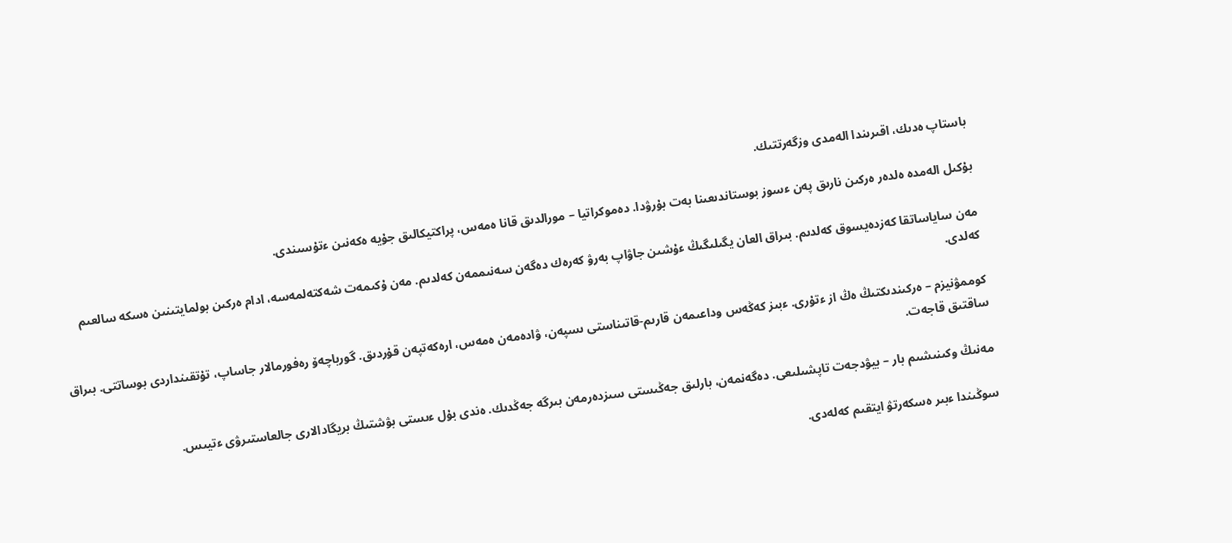باستاپ ەدىك، اقىرىندا الەمدى وزگەرتتىك.

بۇكىل الەمدە ەلدەر ەركىن نارىق پەن ءسوز بوستاندىعىنا بەت بۇرۋدا. دەموكراتيا – مورالدىق قانا ەمەس، پراكتيكالىق جۇيە ەكەنىن ءتۇسىندى.

مەن ساياساتقا كەزدەيسوق كەلدىم. بىراق العان يگىلىگىڭ ءۇشىن جاۋاپ بەرۋ كەرەك دەگەن سەنىممەن كەلدىم. مەن ۇكىمەت شەكتەلمەسە، ادام ەركىن بولمايتىنىن ەسكە سالعىم كەلدى.

كوممۋنيزم – ەركىندىكتىڭ ەڭ از ءتۇرى. ءبىز كەڭەس وداعىمەن قارىم-قاتىناستى ىسپەن، ۋادەمەن ەمەس، ارەكەتپەن قۇردىق. گورباچەۆ رەفورمالار جاساپ، تۇتقىنداردى بوساتتى. بىراق ساقتىق قاجەت.

مەنىڭ وكىنىشىم بار – بيۋدجەت تاپشىلىعى. دەگەنمەن، بارلىق جەڭىستى سىزدەرمەن بىرگە جەڭدىك. ەندى بۇل ءىستى بۋشتىڭ بريگادالارى جالعاستىرۋى ءتيىس.

سوڭىندا ءبىر ەسكەرتۋ ايتقىم كەلەدى.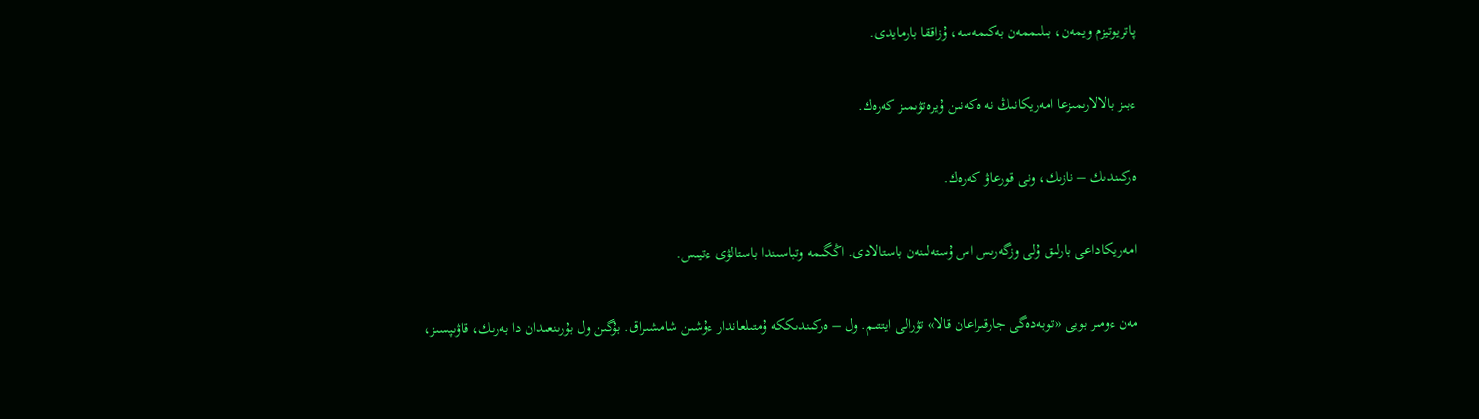پاتريوتيزم ويمەن، بىلىممەن بەكىمەسە، ۇزاققا بارمايدى.

ءبىز بالالارىمىزعا امەريكانىڭ نە ەكەنىن ۇيرەتۋىمىز كەرەك.

ەركىندىك – نازىك، ونى قورعاۋ كەرەك.

امەريكاداعى بارلىق ۇلى وزگەرىس اس ۇستەلىنەن باستالادى. اڭگىمە وتباسىندا باستالۋى ءتيىس.

مەن ءومىر بويى «توبەدەگى جارقىراعان قالا» تۋرالى ايتتىم. ول – ەركىندىككە ۇمتىلعاندار ءۇشىن شامشىراق. بۇگىن ول بۇرىنعىدان دا بەرىك، قاۋىپسىز،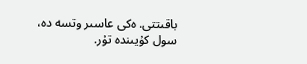باقىتتى. ەكى عاسىر وتسە دە، سول كۇيىندە تۇر.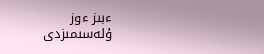ءبىز ءوز ۇلەسىمىزدى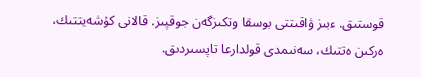قوستىق. ءبىز ۋاقىتتى بوسقا وتكىزگەن جوقپىز. قالانى كۇشەيتتىك، ەركىن ەتتىك، سەنىمدى قولدارعا تاپسىردىق.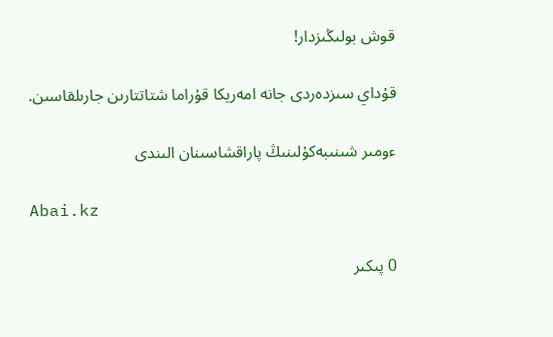قوش بولىڭىزدار!

قۇداي سىزدەردى جانە امەريكا قۇراما شتاتتارىن جارىلقاسىن.

ءومىر شىنىبەكۇلىنىڭ پاراقشاسىنان الىندى

Abai.kz

0 پىكىر